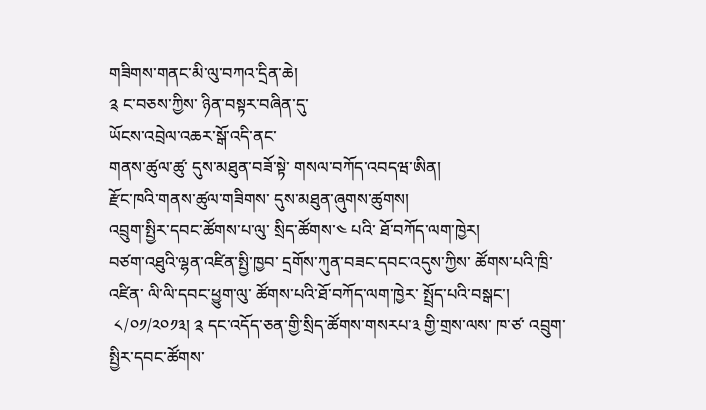གཟིགས་གནང་མི་ལུ་བཀའ་དྲིན་ཆེ།
༉ ང་བཅས་ཀྱིས་ ཉིན་བསྟར་བཞིན་དུ་
ཡོངས་འབྲེལ་འཆར་སྒོ་འདི་ནང་
གནས་ཚུལ་ཚུ་ དུས་མཐུན་བཟོ་སྟེ་ གསལ་བཀོད་འབདཝ་ཨིན།
རྫོང་ཁའི་གནས་ཚུལ་གཟིགས་ དུས་མཐུན་ཞུགས་ཚུགས།
འབྲུག་སྤྱིར་དབང་ཚོགས་པ་ལུ་ སྲིད་ཚོགས་༤ པའི་ ཐོ་བཀོད་ལག་ཁྱེར།
བཙག་འཐུའི་ལྷན་འཛིན་སྤྱི་ཁྱབ་ དྲགོས་ཀུན་བཟང་དབང་འདུས་ཀྱིས་ ཚོགས་པའི་ཁྲི་འཛིན་ ལི་ལི་དབང་ཕྱུག་ལུ་ ཚོགས་པའི་ཐོ་བཀོད་ལག་ཁྱེར་ སྤྲོད་པའི་བསྒང་།
 ༨/༠༡/༢༠༡༣། ༉ དང་འདོད་ཅན་གྱི་སྲིད་ཚོགས་གསརཔ་༣ གྱི་གྲས་ལས་ ཁ་ཙ་ འབྲུག་སྤྱིར་དབང་ཚོགས་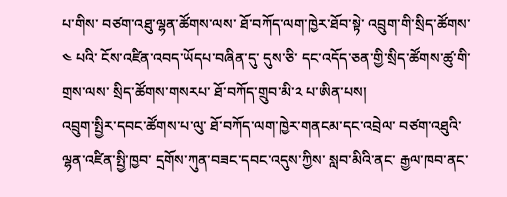པ་གིས་ བཙག་འཐུ་ལྷན་ཚོགས་ལས་ ཐོ་བཀོད་ལག་ཁྱེར་ཐོབ་སྟེ་ འབྲུག་གི་སྲིད་ཚོགས་༤ པའི་ ངོས་འཛིན་འབད་ཡོདཔ་བཞིན་དུ་ དུས་ཅི་ དང་འདོད་ཅན་གྱི་སྲིད་ཚོགས་ཚུ་གི་གྲས་ལས་ སྲིད་ཚོགས་གསརཔ་ ཐོ་བཀོད་གྲུབ་མི་༢ པ་ཨིན་པས།
འབྲུག་སྤྱིར་དབང་ཚོགས་པ་ལུ་ ཐོ་བཀོད་ལག་ཁྱེར་གནངམ་དང་འབྲེལ་ བཙག་འཐུའི་ལྷན་འཛིན་སྤྱི་ཁྱབ་ དྲགོས་ཀུན་བཟང་དབང་འདུས་ཀྱིས་ སླབ་མིའི་ནང་ རྒྱལ་ཁབ་ནང་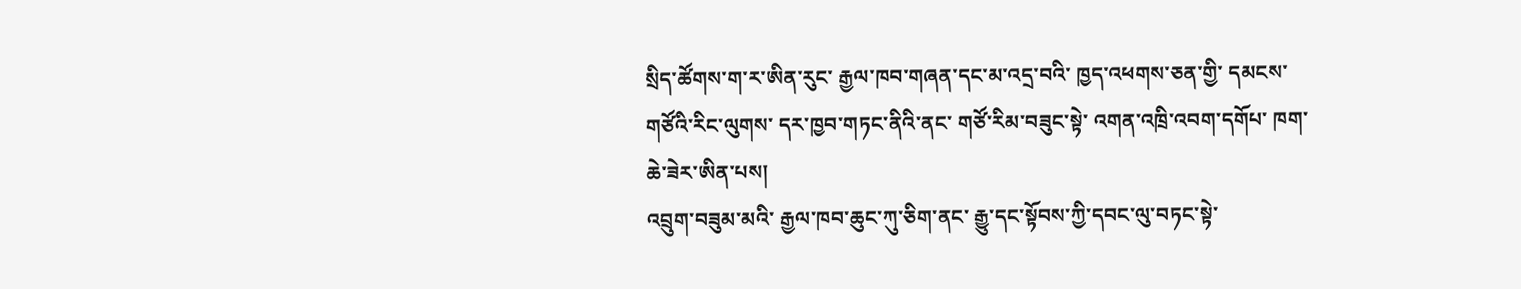སྲིད་ཚོགས་ག་ར་ཨིན་རུང་ རྒྱལ་ཁབ་གཞན་དང་མ་འདྲ་བའི་ ཁྱད་འཕགས་ཅན་གྱི་ དམངས་གཙོའི་རིང་ལུགས་ དར་ཁྱབ་གཏང་ནིའི་ནང་ གཙོ་རིམ་བཟུང་སྟེ་ འགན་འཁྲི་འབག་དགོཔ་ ཁག་ཆེ་ཟེར་ཨིན་པས།
འབྲུག་བཟུམ་མའི་ རྒྱལ་ཁབ་ཆུང་ཀུ་ཅིག་ནང་ རྒྱུ་དང་སྟོབས་ཀྱི་དབང་ལུ་བཏང་སྟེ་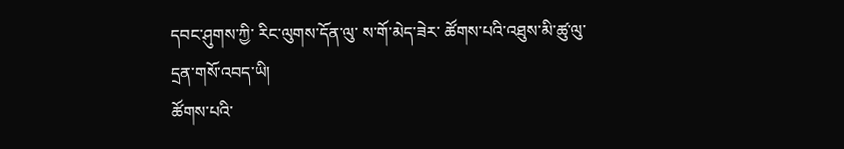དབང་ཤུགས་ཀྱི་ རིང་ལུགས་དོན་ལུ་ ས་གོ་མེད་ཟེར་ ཚོགས་པའི་འཐུས་མི་ཚུ་ལུ་ དྲན་གསོ་འབད་ཡི།
ཚོགས་པའི་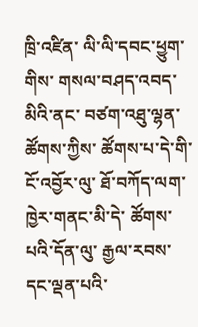ཁྲི་འཛིན་ ལི་ལི་དབང་ཕྱུག་གིས་ གསལ་བཤད་འབད་མིའི་ནང་ བཙག་འཐུ་ལྷན་ཚོགས་ཀྱིས་ ཚོགས་པ་དེ་གི་ ངོ་འབྱོར་ལུ་ ཐོ་བཀོད་ལག་ཁྱེར་གནང་མི་དེ་ ཚོགས་པའི་དོན་ལུ་ རྒྱལ་རབས་དང་ལྡན་པའི་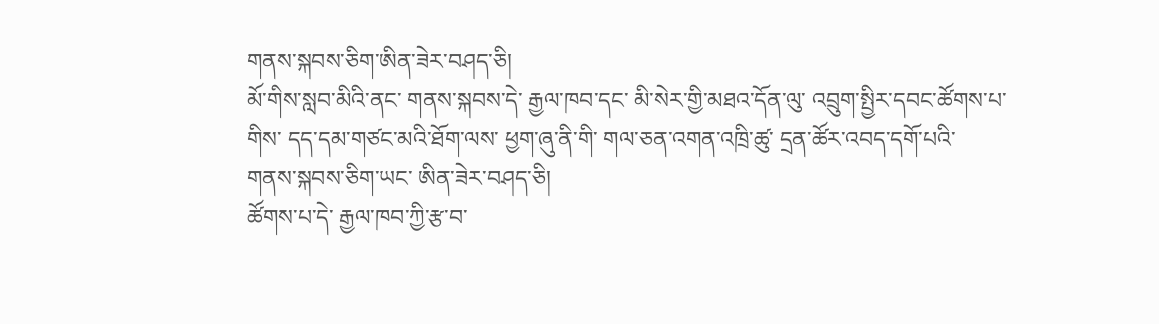གནས་སྐབས་ཅིག་ཨིན་ཟེར་བཤད་ཅི།
མོ་གིས་སླབ་མིའི་ནང་ གནས་སྐབས་དེ་ རྒྱལ་ཁབ་དང་ མི་སེར་གྱི་མཐའ་དོན་ལུ་ འབྲུག་སྤྱིར་དབང་ཚོགས་པ་གིས་ དད་དམ་གཙང་མའི་ཐོག་ལས་ ཕྱག་ཞུ་ནི་གི་ གལ་ཅན་འགན་འཁྲི་ཚུ་ དྲན་ཚོར་འབད་དགོ་པའི་ གནས་སྐབས་ཅིག་ཡང་ ཨིན་ཟེར་བཤད་ཅི།
ཚོགས་པ་དེ་ རྒྱལ་ཁབ་ཀྱི་རྩ་བ་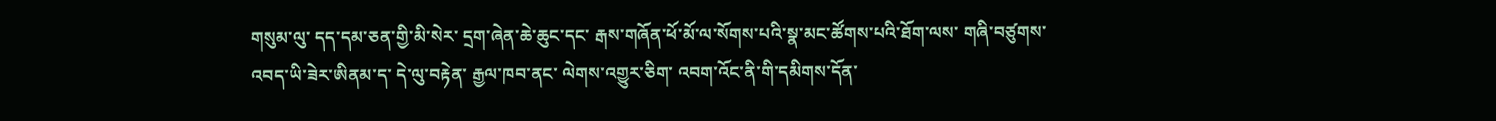གསུམ་ལུ་ དད་དམ་ཅན་གྱི་མི་སེར་ དྲག་ཞེན་ཆེ་ཆུང་དང་ རྒས་གཞོན་ཕོ་མོ་ལ་སོགས་པའི་སྣ་མང་ཚོགས་པའི་ཐོག་ལས་ གཞི་བཙུགས་འབད་ཡི་ཟེར་ཨིནམ་ད་ དེ་ལུ་བརྟེན་ རྒྱལ་ཁབ་ནང་ ལེགས་འགྱུར་ཅིག་ འབག་འོང་ནི་གི་དམིགས་དོན་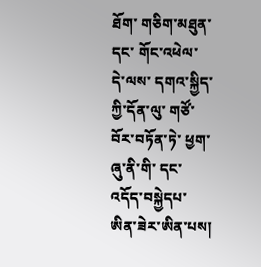ཐོག་ གཅིག་མཐུན་དང་ གོང་འཕེལ་ དེ་ལས་ དགའ་སྐྱིད་ཀྱི་དོན་ལུ་ གཙོ་བོར་བཏོན་ཏེ་ ཕྱག་ཞུ་ནི་གི་ དང་འདོད་བསྐྱེདཔ་ཨིན་ཟེར་ཨིན་པས།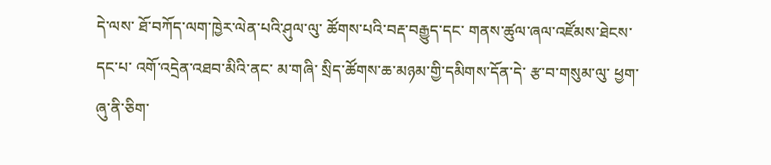དེ་ལས་ ཐོ་བཀོད་ལག་ཁྱེར་ལེན་པའི་ཤུལ་ལུ་ ཚོགས་པའི་བརྡ་བརྒྱུད་དང་ གནས་ཚུལ་ཞལ་འཛོམས་ཐེངས་དང་པ་ འགོ་འདྲེན་འཐབ་མིའི་ནང་ མ་གཞི་ སྲིད་ཚོགས་ཆ་མཉམ་གྱི་དམིགས་དོན་དེ་ རྩ་བ་གསུམ་ལུ་ ཕྱག་ཞུ་ནི་ཅིག་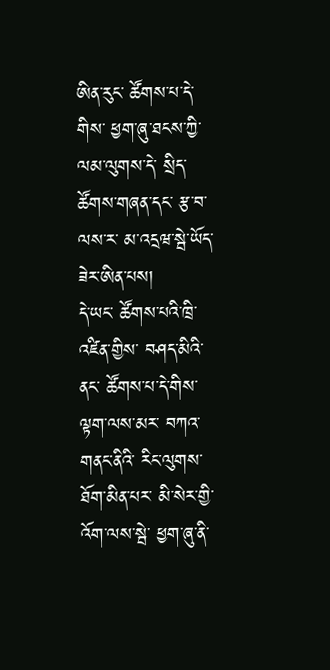ཨིན་རུང་ ཚོགས་པ་དེ་གིས་ ཕྱག་ཞུ་ཐངས་ཀྱི་ ལམ་ལུགས་དེ་ སྲིད་ཚོགས་གཞན་དང་ རྩ་བ་ལས་ར་ མ་འདྲཝ་སྦེ་ཡོད་ཟེར་ཨིན་པས།
དེ་ཡང་ ཚོགས་པའི་ཁྲི་འཛིན་གྱིས་ བཤད་མིའི་ནང་ ཚོགས་པ་དེ་གིས་ ལྟག་ལས་མར་ བཀའ་གནང་ནིའི་ རིང་ལུགས་ཐོག་མིན་པར་ མི་སེར་གྱི་འོག་ལས་སྦེ་ ཕྱག་ཞུ་ནི་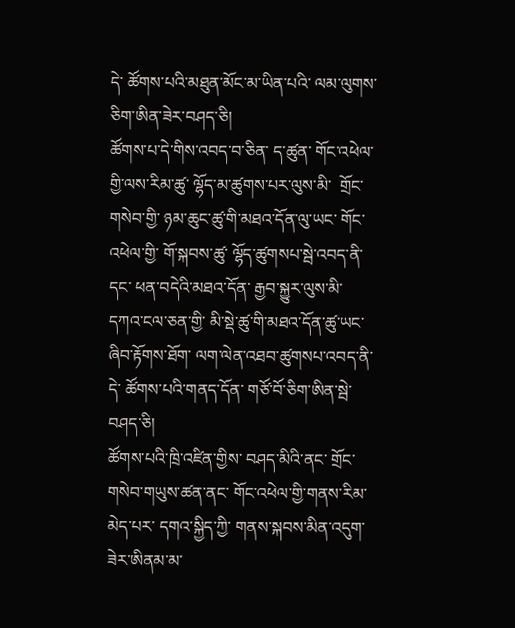དེ་ ཚོགས་པའི་མཐུན་མོང་མ་ཡིན་པའི་ ལམ་ལུགས་ཅིག་ཨིན་ཟེར་བཤད་ཅི།
ཚོགས་པ་དེ་གིས་འབད་བ་ཅིན་ ད་ཚུན་ གོང་འཕེལ་གྱི་ལས་རིམ་ཚུ་ ལྷོད་མ་ཚུགས་པར་ལུས་མི་  གྲོང་གསེབ་གྱི་ ཉམ་ཆུང་ཚུ་གི་མཐའ་དོན་ལུ་ཡང་ གོང་འཕེལ་གྱི་ གོ་སྐབས་ཚུ་ ལྷོད་ཚུགསཔ་སྦེ་འབད་ནི་དང་ ཕན་བདེའི་མཐའ་དོན་ རྒྱབ་སྐྱུར་ལུས་མི་ དཀའ་ངལ་ཅན་གྱི་ མི་སྡེ་ཚུ་གི་མཐའ་དོན་ཚུ་ཡང་ ཞིབ་རྟོགས་ཐོག་ ལག་ལེན་འཐབ་ཚུགསཔ་འབད་ནི་དེ་ ཚོགས་པའི་གནད་དོན་ གཙོ་བོ་ཅིག་ཨིན་སྦེ་ བཤད་ཅི།
ཚོགས་པའི་ཁྲི་འཛིན་གྱིས་ བཤད་མིའི་ནང་ གྲོང་གསེབ་གཡུས་ཚན་ནང་ གོང་འཕེལ་གྱི་གནས་རིམ་མེད་པར་ དགའ་སྐྱིད་ཀྱི་ གནས་སྐབས་མིན་འདུག་ཟེར་ཨིནམ་མ་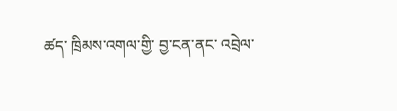ཚད་ ཁྲིམས་འགལ་གྱི་ བྱ་ངན་ནང་ འབྲེལ་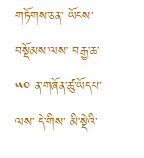གཏོགས་ཅན་ ཡོངས་བསྡོམས་ལས་ བརྒྱ་ཆ་༥༠ ན་གཞོན་ཚུ་ཡོདཔ་ལས་ དེ་གིས་ མི་སྡེའི་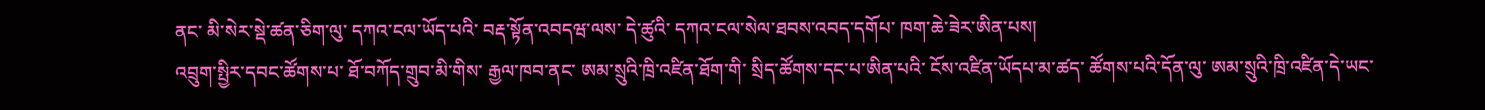ནང་ མི་སེར་སྡེ་ཚན་ཅིག་ལུ་ དཀའ་ངལ་ཡོད་པའི་ བརྡ་སྟོན་འབདཝ་ལས་ དེ་ཚུའི་ དཀའ་ངལ་སེལ་ཐབས་འབད་དགོཔ་ ཁག་ཆེ་ཟེར་ཨིན་པས།
འབྲུག་སྤྱིར་དབང་ཚོགས་པ་ ཐོ་བཀོད་གྲུབ་མི་གིས་ རྒྱལ་ཁབ་ནང་ ཨམ་སྲུའི་ཁྲི་འཛིན་ཐོག་གི་ སྲིད་ཚོགས་དང་པ་ཨིན་པའི་ ངོས་འཛིན་ཡོདཔ་མ་ཚད་ ཚོགས་པའི་དོན་ལུ་ ཨམ་སྲུའི་ཁྲི་འཛིན་དེ་ཡང་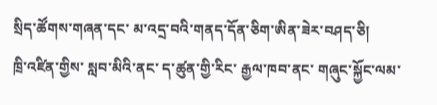སྲིད་ཚོགས་གཞན་དང་ མ་འདྲ་བའི་གནད་དོན་ཅིག་ཨིན་ཟེར་བཤད་ཅི།
ཁྲི་འཛིན་གྱིས་ སླབ་མིའི་ནང་ ད་ཚུན་གྱི་རིང་ རྒྱལ་ཁབ་ནང་ གཞུང་སྐྱོང་ལམ་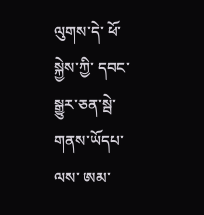ལུགས་དེ་ ཕོ་སྐྱེས་ཀྱི་ དབང་སྒྱུར་ཅན་སྦེ་ གནས་ཡོདཔ་ལས་ ཨམ་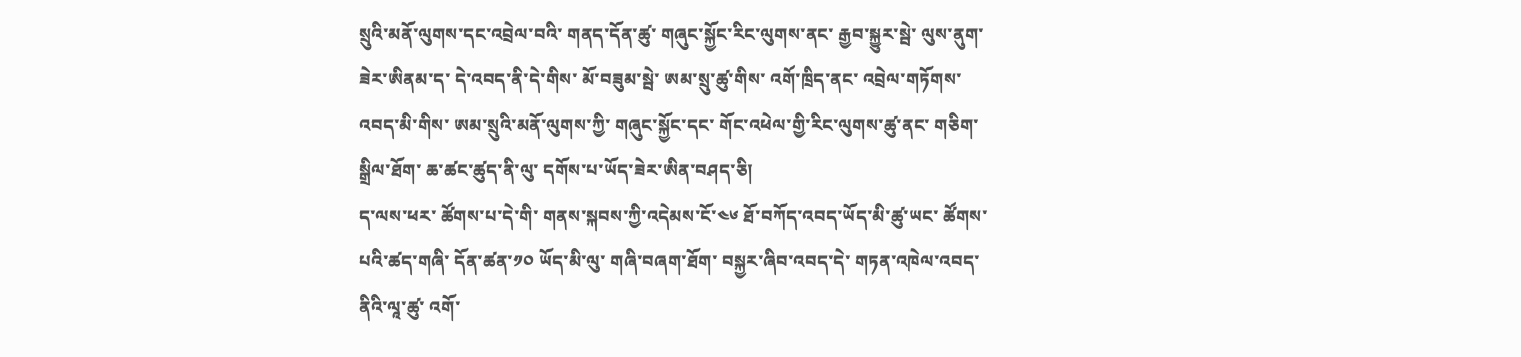སྲུའི་མནོ་ལུགས་དང་འབྲེལ་བའི་ གནད་དོན་ཚུ་ གཞུང་སྐྱོང་རིང་ལུགས་ནང་ རྒྱབ་སྐྱུར་སྦེ་ ལུས་ནུག་ཟེར་ཨིནམ་ད་ དེ་འབད་ནི་དེ་གིས་ མོ་བཟུམ་སྦེ་ ཨམ་སྲུ་ཚུ་གིས་ འགོ་ཁྲིད་ནང་ འབྲེལ་གཏོགས་འབད་མི་གིས་ ཨམ་སྲུའི་མནོ་ལུགས་ཀྱི་ གཞུང་སྐྱོང་དང་ གོང་འཕེལ་གྱི་རིང་ལུགས་ཚུ་ནང་ གཅིག་སྒྲིལ་ཐོག་ ཆ་ཚང་ཚུད་ནི་ལུ་ དགོས་པ་ཡོད་ཟེར་ཨིན་བཤད་ཅི།
ད་ལས་ཕར་ ཚོགས་པ་དེ་གི་ གནས་སྐབས་ཀྱི་འདེམས་ངོ་༤༦ ཐོ་བཀོད་འབད་ཡོད་མི་ཚུ་ཡང་ ཚོགས་པའི་ཚད་གཞི་ དོན་ཚན་༡༠ ཡོད་མི་ལུ་ གཞི་བཞག་ཐོག་ བསྐྱར་ཞིབ་འབད་དེ་ གཏན་འཁེལ་འབད་ནིའི་ལཱ་ཚུ་ འགོ་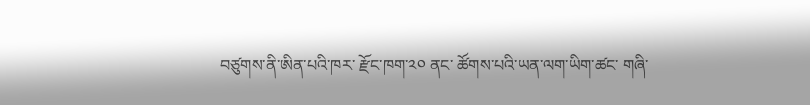བཙུགས་ནི་ཨིན་པའི་ཁར་ རྫོང་ཁག་༢༠ ནང་ ཚོགས་པའི་ཡན་ལག་ཡིག་ཚང་ གཞི་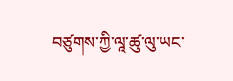བཙུགས་ཀྱི་ལཱ་ཚུ་ལུ་ཡང་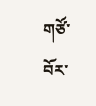གཙོ་བོར་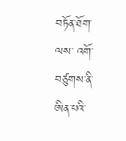བཏོན་ཐོག་ལས་ འགོ་བཙུགས་ནི་ཨིན་པའི་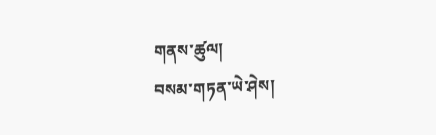གནས་ཚུལ།
བསམ་གཏན་ཡེ་ཤེས།